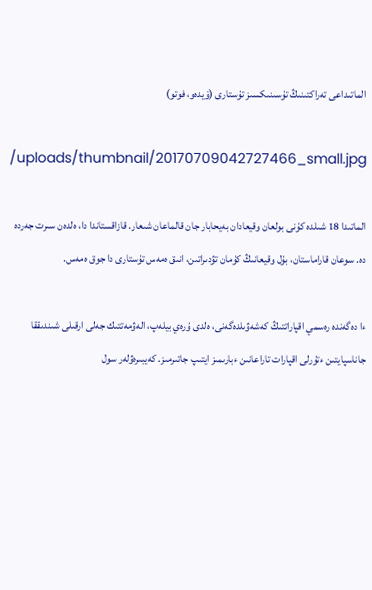الماتىداعى تەراكتىنىڭ تۇسىنىكسىز تۇستارى (ۆيدەو، فوتو)

/uploads/thumbnail/20170709042727466_small.jpg

الماتىدا 18 شىلدە كۇنى بولعان وقيعادان بەيحابار جان قالماعان شىعار. قازاقستاندا دا، ەلدەن سىرت جەردە دە. سوعان قاراماستان، بۇل وقيعانىڭ كۇمان تۋدىراتىن، انىق ەمەس تۇستارى دا جوق ەمەس.

ءا دەگەندە رەسمي اقپاراتتىڭ كەشەۋىلدەگەنى، ەلدى ۇرەي بيلەپ، الەۋمەتتىك جەلى ارقىلى شىندىققا جاناسپايتىن ءتۇرلى اقپارات تاراعانىن ءبارىمىز ايتىپ جاتىرمىز. كەيبىرەۋلەر سول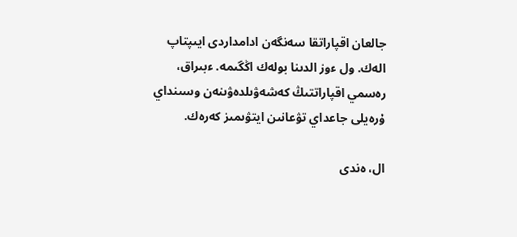جالعان اقپاراتقا سەنگەن ادامداردى ايىپتاپ الەك. ول ءوز الدىنا بولەك اڭگىمە. ءبىراق، رەسمي اقپاراتتىڭ كەشەۋىلدەۋىنەن وسىنداي ۇرەيلى جاعداي تۋعانىن ايتۋىمىز كەرەك.

ال، ەندى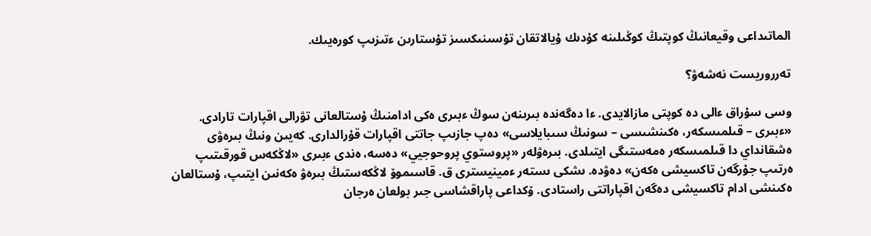الماتىداعى وقيعانىڭ كوپتىڭ كوڭىلىنە كۇدىك ۇيالاتقان تۇسىنىكسىز تۇستارىن ءتىزىپ كورەيىك.

تەرروريست نەشەۋ؟

وسى سۇراق ءالى دە كوپتى مازالايدى. ءا دەگەندە بىرىنەن سوڭ ءبىرى ەكى ادامنىڭ ۇستالعانى تۋرالى اقپارات تارادى. «ءبىرى – قىلمىسكەر، ەكىنشىسى – سونىڭ سىبايلاسى» دەپ جازىپ جاتتى اقپارات قۇرالدارى. كەيىن ونىڭ بىرەۋى ەشقانداي دا قىلمىسكەر ەمەستىگى ايتىلدى. بىرەۋلەر «پروستوي پروحوجيي» دەسە، ەندى ءبىرى «لاڭكەس قورقىتىپ ەرتىپ جۇرگەن تاكسيشى ەكەن» دەۋدە. ىشكى ىستەر ءمينيسترى ق. قاسىموۆ لاڭكەستىڭ بىرەۋ ەكەنىن ايتىپ، ۇستالعان ەكىنشى ادام تاكسيشى دەگەن اقپاراتتى راستادى. ۆكداعى پاراقشاسى جىر بولعان ەرجان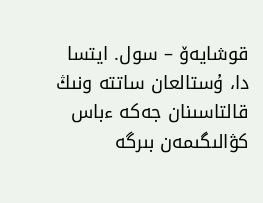قوشايەۆ – سول. ايتسا دا، ۇستالعان ساتتە ونىڭ قالتاسىنان جەكە ءباس كۋالىگىمەن بىرگە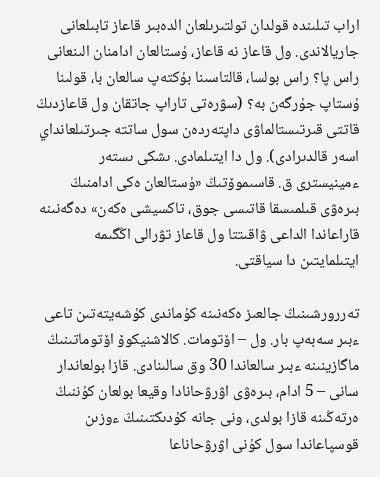اراب تىلىندە قولدان تولتىرىلعان الدەبىر قاعاز تابىلعانى جاريالاندى. ول قاعاز نە قاعاز، ۇستالعان ادامنان الىنعانى راس پا؟ راس بولسا، قالتاسىنا بۇكتەپ سالعان با، قولىنا ۇستاپ جۇرگەن بە؟ (سۋرەتى تاراپ جاتقان ول قاعازدىڭ قاتتى قىرتىستالماۋى داپتەردەن سول ساتتە جىرتىلعانداي اسەر قالدىرادى). ول دا ايتىلمادى. ىشكى ىستەر ءمينيسترى ق. قاسىموۆتىڭ «ۇستالعان ەكى ادامنىڭ بىرەۋى قىلمىسقا قاتىسى جوق، تاكسيشى ەكەن» دەگەنىنە قاراعاندا الداعى ۋاقىتتا ول قاعاز تۋرالى اڭگىمە ايتىلمايتىن دا سياقتى.

تەررورشىنىڭ جالعىز ەكەنىنە كۇماندى كۇشەيتەتىن تاعى ءبىر سەبەپ بار. ول – اۆتومات. كالاشنيكوۆ اۆتوماتىنىڭ ماگازينىنە ءبىر سالعاندا 30 وق سالىنادى. قازا بولعاندار سانى – 5 ادام، بىرەۋى اۋرۋحانادا وقيعا بولعان كۇننىڭ ەرتەڭىنە قازا بولدى، ونى جانە كۇدىكتىنىڭ ءوزىن قوسپاعاندا سول كۇنى اۋرۋحاناعا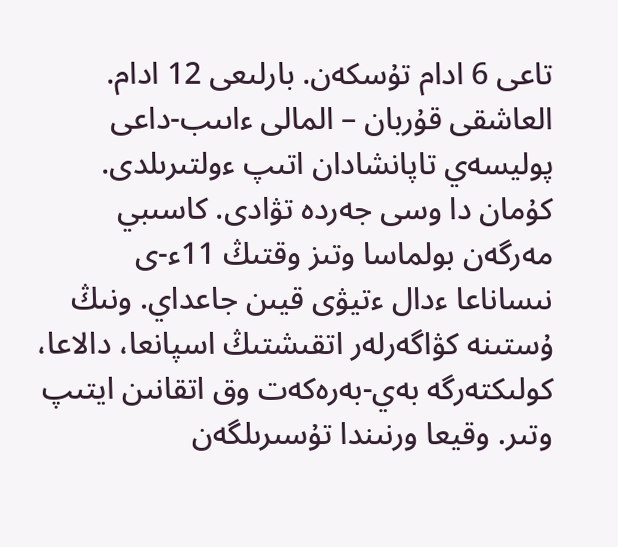تاعى 6 ادام تۇسكەن. بارلىعى 12 ادام. العاشقى قۇربان – المالى ءاىىب-داعى پوليسەي تاپانشادان اتىپ ءولتىرىلدى. كۇمان دا وسى جەردە تۋادى. كاسىبي مەرگەن بولماسا وتىز وقتىڭ 11ء-ى نىساناعا ءدال ءتيۋى قيىن جاعداي. ونىڭ ۇستىنە كۋاگەرلەر اتقىشتىڭ اسپانعا، دالاعا، كولىكتەرگە بەي-بەرەكەت وق اتقانىن ايتىپ وتىر. وقيعا ورنىندا تۇسىرىلگەن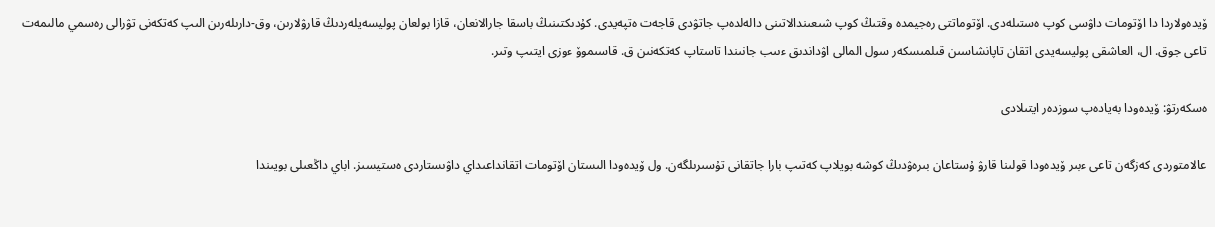ۆيدەولاردا دا اۆتومات داۋسى كوپ ەستىلەدى. اۆتوماتتى رەجيمدە وقتىڭ كوپ شىعىندالاتىنى دالەلدەپ جاتۋدى قاجەت ەتپەيدى. كۇدىكتىنىڭ باسقا جارالانعان، قازا بولعان پوليسەيلەردىڭ قارۋلارىن، وق-دارىلەرىن الىپ كەتكەنى تۋرالى رەسمي مالىمەت تاعى جوق. ال، العاشقى پوليسەيدى اتقان تاپانشاسىن قىلمىسكەر سول المالى اۋداندىق ءىىب جانىندا تاستاپ كەتكەنىن ق. قاسىموۆ ءوزى ايتىپ وتىر.

ەسكەرتۋ: ۆيدەودا بەيادەپ سوزدەر ايتىلادى

عالامتوردى كەزگەن تاعى ءبىر ۆيدەودا قولىنا قارۋ ۇستاعان بىرەۋدىڭ كوشە بويلاپ كەتىپ بارا جاتقانى تۇسىرىلگەن. ول ۆيدەودا الىستان اۆتومات اتقانداعىداي داۋىستاردى ەستيسىز. اباي داڭعىلى بويىندا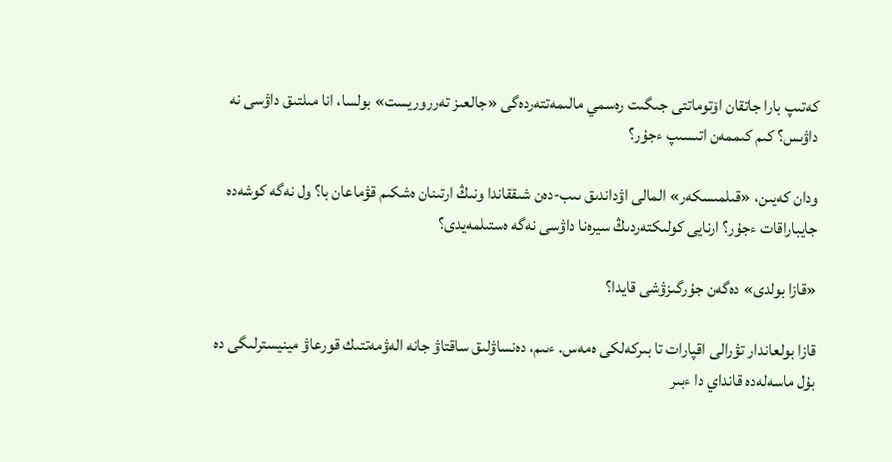كەتىپ بارا جاتقان اۆتوماتتى جىگىت رەسمي مالىمەتتەردەگى «جالعىز تەرروريست» بولسا، انا مىلتىق داۋسى نە داۋىس؟ كىم كىممەن اتىسىپ ءجۇر؟

ودان كەيىن، «قىلمىسكەر» المالى اۋداندىق ىىب-دەن شىققاندا ونىڭ ارتىنان ەشكىم قۋماعان با؟ ول نەگە كوشەدە جايباراقات ءجۇر؟ ارنايى كولىكتەردىڭ سيرەنا داۋسى نەگە ەستىلمەيدى؟

«قازا بولدى» دەگەن جۇرگىزۋشى قايدا؟

قازا بولعاندار تۋرالى اقپارات تا بىركەلكى ەمەس. ءىىم، دەنساۋلىق ساقتاۋ جانە الەۋمەتتىك قورعاۋ مينيسترلىگى دە بۇل ماسەلەدە قانداي دا ءبىر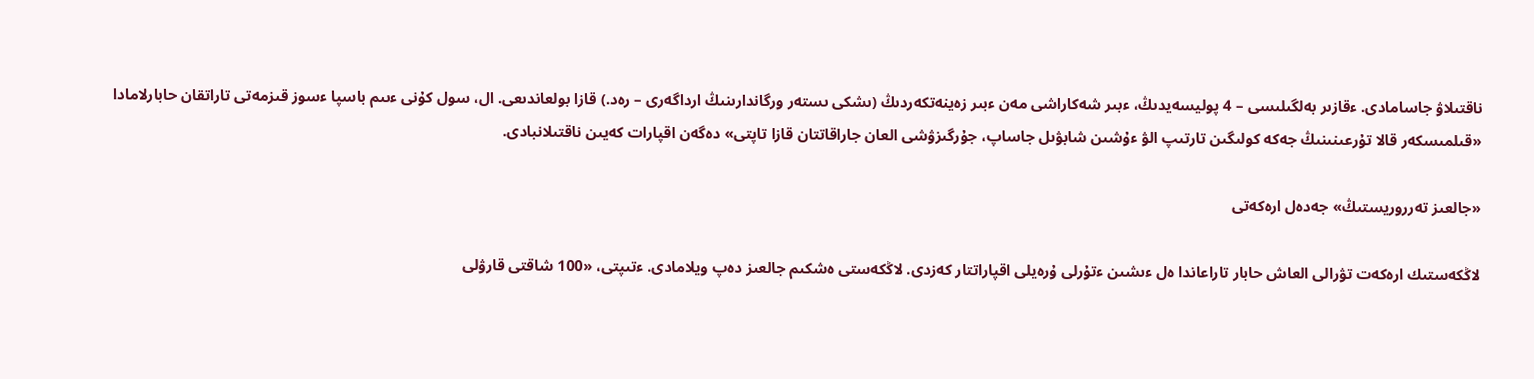ناقتىلاۋ جاسامادى. ءقازىر بەلگىلىسى – 4 پوليسەيدىڭ، ءبىر شەكاراشى مەن ءبىر زەينەتكەردىڭ (ىشكى ىستەر ورگاندارىنىڭ ارداگەرى – رەد.) قازا بولعاندىعى. ال، سول كۇنى ءىىم باسپا ءسوز قىزمەتى تاراتقان حابارلامادا «قىلمىسكەر قالا تۇرعىنىنىڭ جەكە كولىگىن تارتىپ الۋ ءۇشىن شابۋىل جاساپ، جۇرگىزۋشى العان جاراقاتتان قازا تاپتى» دەگەن اقپارات كەيىن ناقتىلانبادى.

«جالعىز تەرروريستىڭ» جەدەل ارەكەتى

لاڭكەستىك ارەكەت تۋرالى العاش حابار تاراعاندا ەل ءىشىن ءتۇرلى ۇرەيلى اقپاراتتار كەزدى. لاڭكەستى ەشكىم جالعىز دەپ ويلامادى. ءتىپتى، «100 شاقتى قارۋلى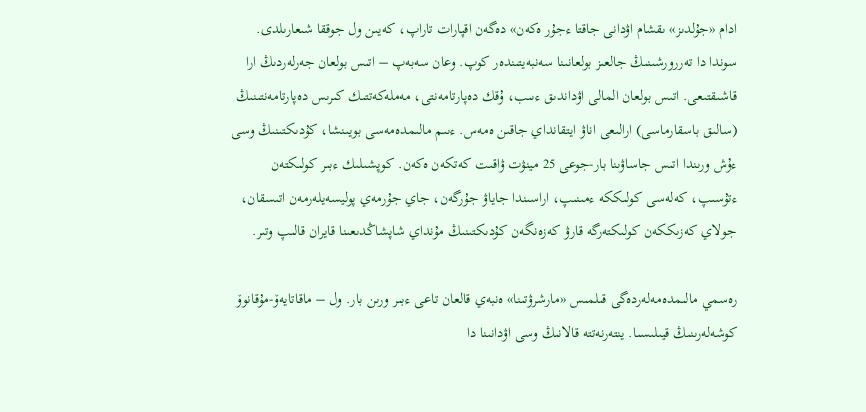ادام «جۇلدىز» ىقشام اۋدانى جاقتا ءجۇر ەكەن» دەگەن اقپارات تاراپ، كەيىن ول جوققا شىعارىلدى. سوندا دا تەررورشىنىڭ جالعىز بولعانىنا سەنبەيتىندەر كوپ. وعان سەبەپ – اتىس بولعان جەرلەردىڭ ارا قاشىقتىعى. اتىس بولعان المالى اۋداندىق ءىىب، ۇقك دەپارتامەنتى، مەملەكەتتىك كىرىس دەپارتامەنتىنىڭ (سالىق باسقارماسى) ارالىعى اناۋ ايتقانداي جاقىن ەمەس. ءىىم مالىمدەمەسى بويىنشا، كۇدىكتىنىڭ وسى ءۇش ورىندا اتىس جاساۋىنا بار-جوعى 25 مينۋت ۋاقىت كەتكەن ەكەن. كوپشىلىك ءبىر كولىكتەن ءتۇسىپ، كەلەسى كولىككە ءمىنىپ، اراسىندا جاياۋ جۇرگەن، جاي جۇرمەي پوليسەيلەرمەن اتىسقان، جولاي كەزىككەن كولىكتەرگە قارۋ كەزەنگەن كۇدىكتىنىڭ مۇنداي شاپشاڭدىعىنا قايران قالىپ وتىر.

رەسمي مالىمدەمەلەردەگى قىلمىس «مارشرۋتىنا» ەنبەي قالعان تاعى ءبىر ورىن بار. ول – ماقاتايەۆ-مۇقانوۆ كوشەلەرىنىڭ قيىلىسىا. ينتەرنەتتە قالانىڭ وسى اۋدانىنا دا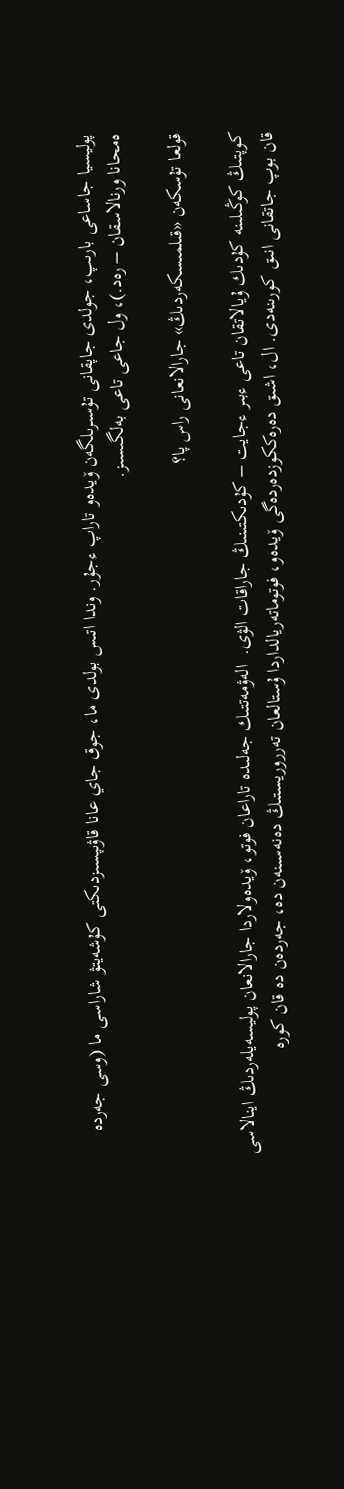پوليسيا جاساعى بارىپ، جولدى جاپقانى تۇسىرىلگەن ۆيدەو تاراپ ءجۇر. وندا اتىس بولدى ما، جوق جاي عانا قاۋىپسىزدىكتى كۇشەيتۋ شاراسى ما (وسى جەردە ەمحانا ورنالاسقان – رەد.)، ول جاعى تاعى بەلگىسىز.

قولعا تۇسكەن «قىلمىسكەردىڭ» جارالانعانى راس پا؟

كوپتىڭ كوڭىلىنە كۇدىك ۇيالاتقان تاعى ءبىر ءجايت – كۇدىكتىنىڭ جاراقات الۋى.  الەۋمەتتىك جەلىدە تاراعان فوتو، ۆيدەولاردا جارالانعان پوليسەيلەردىڭ اينالاسى قان بوپ جاتقانى انىق كورىنەدى. ال، اشىق دەرەككوزدەردەگى ۆيدەو، فوتوماتەريالداردا ۇستالعان تەرروريستىڭ دەنەسىنەن دە، جەردەن دە قان كورە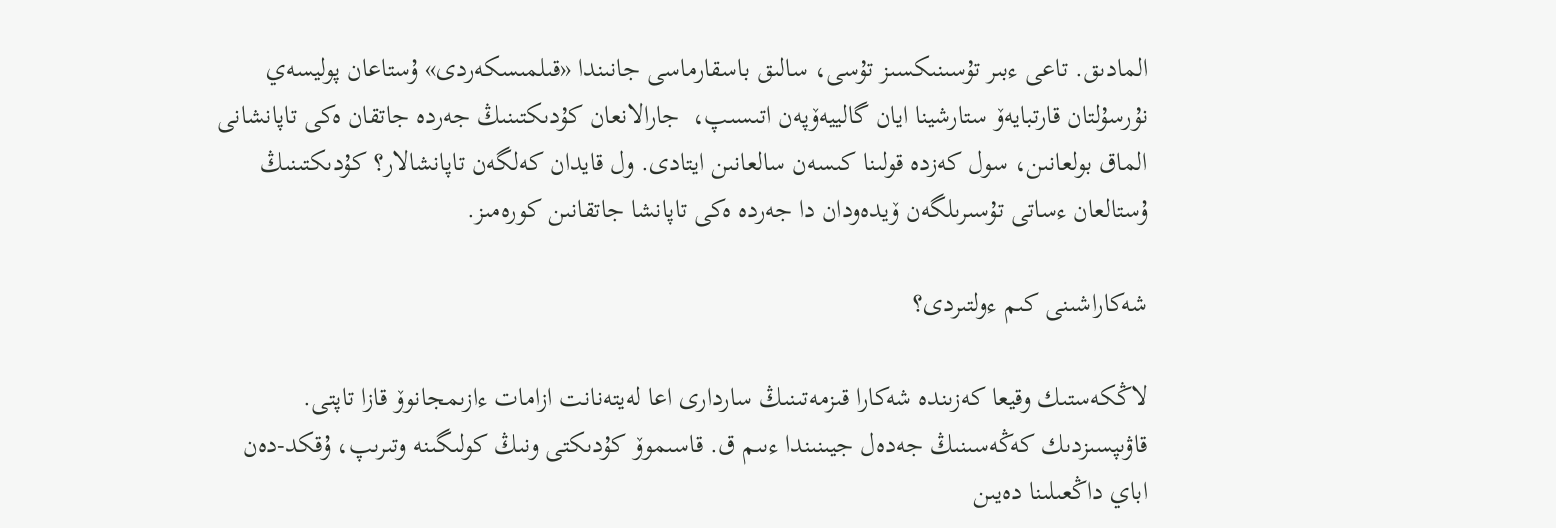المادىق. تاعى ءبىر تۇسىنىكسىز تۇسى، سالىق باسقارماسى جانىندا «قىلمىسكەردى» ۇستاعان پوليسەي نۇرسۇلتان قارتبايەۆ ستارشينا ايان گالييەۆپەن اتىسىپ،  جارالانعان كۇدىكتىنىڭ جەردە جاتقان ەكى تاپانشانى الماق بولعانىن، سول كەزدە قولىنا كىسەن سالعانىن ايتادى. ول قايدان كەلگەن تاپانشالار؟ كۇدىكتىنىڭ ۇستالعان ءساتى تۇسىرىلگەن ۆيدەودان دا جەردە ەكى تاپانشا جاتقانىن كورەمىز.

شەكاراشىنى كىم ءولتىردى؟

لاڭكەستىك وقيعا كەزىندە شەكارا قىزمەتىنىڭ ساردارى اعا لەيتەنانت ازامات ءازىمجانوۆ قازا تاپتى. قاۋىپسىزدىك كەڭەسىنىڭ جەدەل جيىنىندا ءىىم ق. قاسىموۆ كۇدىكتى ونىڭ كولىگىنە وتىرىپ، ۇقكد-دەن اباي داڭعىلىنا دەيىن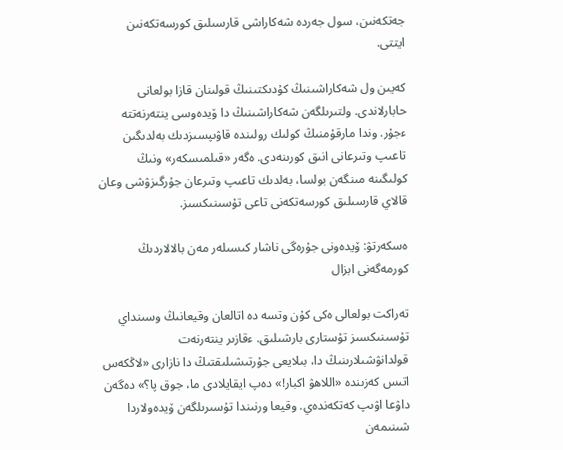جەتكەنىن، سول جەردە شەكاراشى قارسىلىق كورسەتكەنىن ايتتى.

كەيىن ول شەكاراشىنىڭ كۇدىكتىنىڭ قولىنان قازا بولعانى حابارلاندى. ولتىرىلگەن شەكاراشىنىڭ دا ۆيدەوسى ينتەرنەتتە ءجۇر. وندا مارقۇمنىڭ كولىك رولىندە قاۋىپسىزدىك بەلدىگىن تاعىپ وتىرعانى انىق كورىنەدى. ەگەر «قىلمىسكەر» ونىڭ كولىگىنە مىنگەن بولسا، بەلدىك تاعىپ وتىرعان جۇرگىزۋشى وعان قالاي قارسىلىق كورسەتكەنى تاعى تۇسىنىكسىز.

ەسكەرتۋ: ۆيدەونى جۇرەگى ناشار كىسىلەر مەن بالالاردىڭ كورمەگەنى ابزال

تەراكت بولعالى ەكى كۇن وتسە دە اتالعان وقيعانىڭ وسىنداي تۇسىنىكسىز تۇستارى بارشىلىق. ءقازىر ينتەرنەت قولدانۋشىلارىنىڭ دا، بىلايعى جۇرتىشىلىقتىڭ دا نازارى «لاڭكەس اتىس كەزىندە «اللاھۋ اكبار!» دەپ ايقايلادى ما، جوق پا؟» دەگەن داۋعا اۋىپ كەتكەندەي. وقيعا ورنىندا تۇسىرىلگەن ۆيدەولاردا شىنىمەن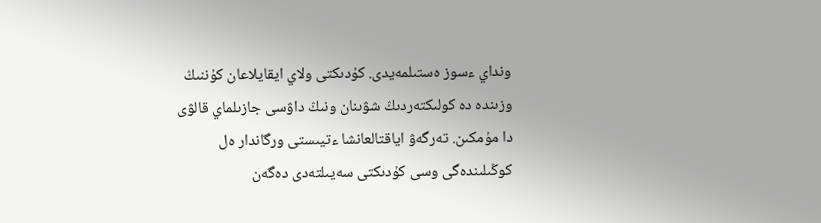ونداي ءسوز ەستىلمەيدى. كۇدىكتى ولاي ايقايلاعان كۇننىڭ وزىندە دە كولىكتەردىڭ شۋىنان ونىڭ داۋسى جازىلماي قالۋى دا مۇمكىن. تەرگەۋ اياقتالعانشا ءتيىستى ورگاندار ەل كوڭىلىندەگى وسى كۇدىكتى سەيىلتەدى دەگەن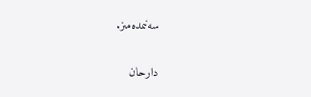سەنىمدەمىز.

دارحان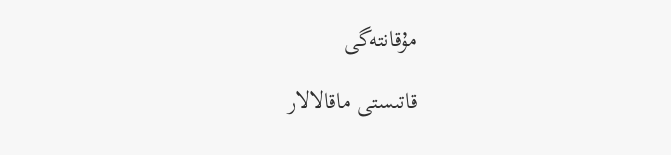مۇقانتەگى

قاتىستى ماقالالار